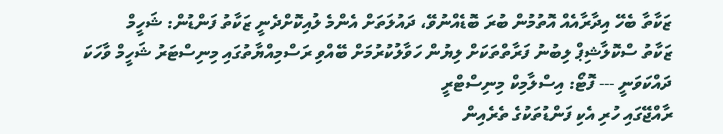ޒަކާތާ ބެހޭ އިދާރާއެއް އޮތުމުން ބުރަ ބޮޑެއްނުވޭ، ދައުލަތަށް އެންމެ ލުއިކޮށްދެނީ ޒަކާތު ފަންޑުން: ޝަހީމް
ޒަކާތު ސްކޮލާޝިޕް ލިބުނު ފަރާތްތަކަށް ލިޔުން ހަވާލުކުރުމަށް ބޭއްވި ރަސްމިއްޔާތުގައި މިނިސްޓަރު ޝަހީމް ވާހަކަ ދައްކަވަނީ --- ފޮޓޯ: އިސްލާމިކް މިނިސްޓްރީ
ރާއްޖޭގައި ހުރި އެކި ފަންޑުތަކުގެ ތެރެއިން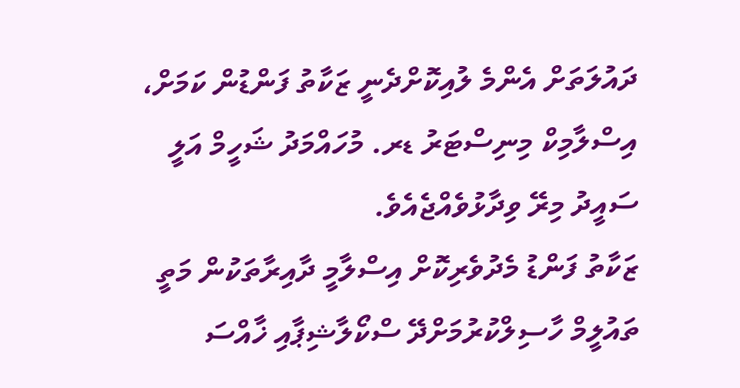ދައުލަތަށް އެންމެ ލުއިކޮށްދެނީ ޒަކާތު ފަންޑުން ކަމަށް، އިސްލާމިކް މިނިސްޓަރު ޑރ. މުހައްމަދު ޝަހީމް އަލީ ސައީދު މިރޭ ވިދާޅުވެއްޖެއެވެ.
ޒަކާތު ފަންޑު މެދުވެރިކޮށް އިސްލާމީ ދާއިރާތަކުން މަތީ ތައުލީމް ހާސިލްކުރުމަށްދޭ ސްކޯލާޝިޕާއި ޚާއްސަ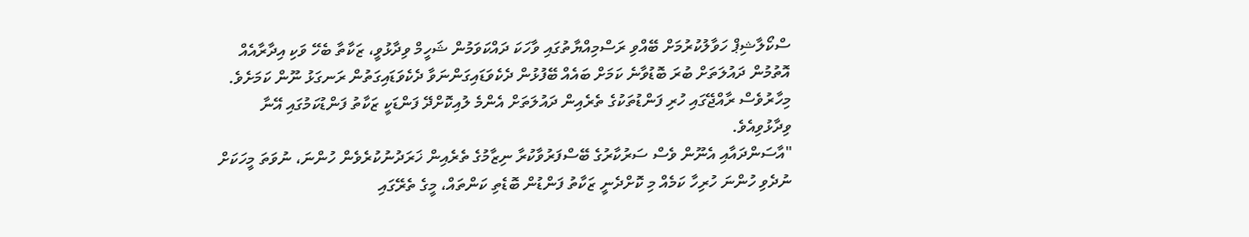ސްކޯލާޝިޕް ހަވާލުކުރުމަށް ބޭއްވި ރަސްމިއްޔާތުގައި ވާހަކަ ދައްކަވަމުން ޝަހީމް ވިދާޅުވީ، ޒަކާތާ ބެހޭ ވަކި އިދާރާއެއް އޮތުމުން ދައުލަތަށް ބުރަ ބޮޑުވާނެ ކަމަށް ބައެއް ބޭފުޅުން ދެކެވަޑައިގަންނަވާ ދެކެވަޑައިގަތުން ރަނގަޅު ނޫން ކަމަށެވެ.
މިހާރުވެސް ރާއްޖޭގައި ހުރި ފަންޑުތަކުގެ ތެރެއިން ދައުލަތަށް އެންމެ ލުއިކޮށްދޭ ފަންޑަކީ ޒަކާތު ފަންޑުކަމުގައި އޭނާ ވިދާޅުވިއެވެ.
"އާސަންދައާއި އެނޫން ވެސް ސަރުކާރުގެ ބޭސްފަރުވާކުރާ ނިޒާމުގެ ތެރެއިން ޚަރަދުނުކުރެވެން ހުންނަ، ނުވަތަ މީހަކަށް ނުދެވި ހުންނަ ހުރިހާ ކަމެއް މި ކޮށްދެނީ ޒަކާތު ފަންޑުން ބޮޑެތި ކަންތައް، މީގެ ތެރޭގައި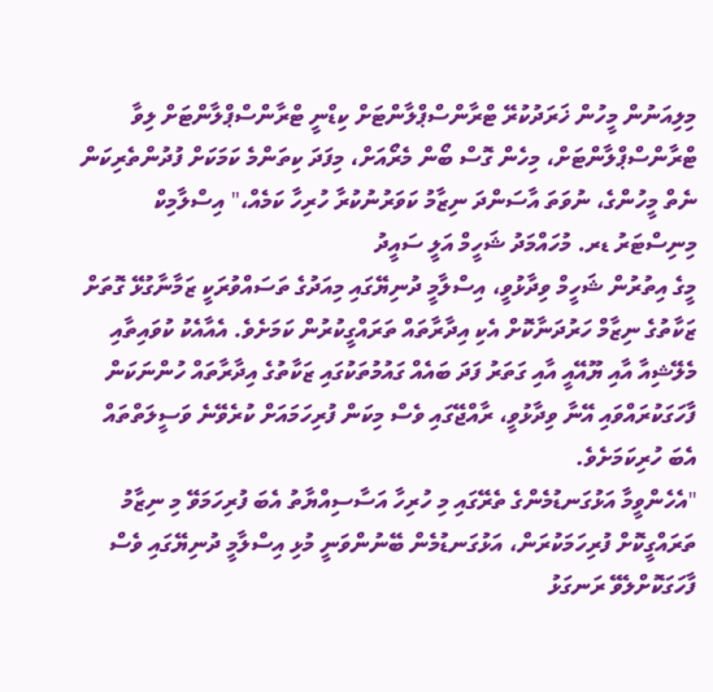މިލިއަނުން މީހުން ޚަރަދުކުރޭ ޓްރާންސްޕްލާންޓަށް ކިޑްނީ ޓްރާންސްޕްލާންޓަށް ލިވާ ޓްރާންސްޕްލާންޓަށް، މިހެން ގޮސް ބޯން މެރޯއަށް، މިފަދަ ކިތަންމެ ކަމަކަށް ފުދުންތެރިކަން ނެތް މީހުންގެ، ނުވަތަ އާސަންދަ ނިޒާމު ކަވަރުނުކުރާ ހުރިހާ ކަމެއް،" އިސްލާމިކް މިނިސްޓަރު ޑރ. މުހައްމަދު ޝަހީމް އަލީ ސައީދު
މީގެ އިތުރުން ޝަހީމް ވިދާޅުވީ، އިސްލާމީ ދުނިޔޭގައި މިއަދުގެ ތަސައްވުރަކީ ޒަމާނާގުޅޭ ގޮތަށް ޒަކާތުގެ ނިޒާމް ހަރުދަނާކޮށް އެކި އިދާރާތައް ތަރައްގީކުރުން ކަމަށެވެ. އެއާއެކު ކުވައިތާއި މެލޭޝިއާ އާއި ޔޫއޭއީ އާއި ގަތަރު ފަދަ ބައެއް ގައުމުތަކުގައި ޒަކާތުގެ އިދާރާތައް ހުންނަކަން ފާހަގަކުރައްވައި އޭނާ ވިދާޅުވީ، ރާއްޖޭގައި ވެސް މިކަން ފުރިހަމައަށް ކުރެވޭނެ ވަސީލަތްތައް އެބަ ހުރިކަމަށެވެ.
"އެހެންވީމާ އަޅުގަނޑުމެންގެ ތެރޭގައި މި ހުރިހާ އަސާސިއްޔާތު އެބަ ފުރިހަމަވޭ މި ނިޒާމު ތަރައްގީކޮށް ފުރިހަމަކުރަން، އަޅުގަނޑުމެން ބޭނުންވަނީ މުޅި އިސްލާމީ ދުނިޔޭގައި ވެސް ފާހަގަކޮށްލެވޭ ރަނގަޅު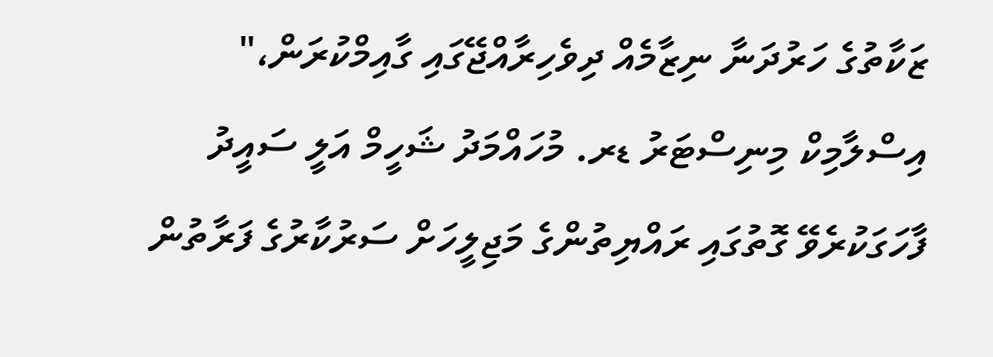ޒަކާތުގެ ހަރުދަނާ ނިޒާމެއް ދިވެހިރާއްޖޭގައި ގާއިމްކުރަން،" އިސްލާމިކް މިނިސްޓަރު ޑރ. މުހައްމަދު ޝަހީމް އަލީ ސައީދު
ފާހަގަކުރެވޭ ގޮތުގައި ރައްޔިތުންގެ މަޖިލީހަށް ސަރުކާރުގެ ފަރާތުން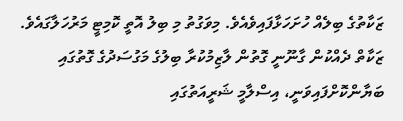ޒަކާތުގެ ބިލެއް ހުށަހަޅާފައިވެއެވެ. މިވަގުތު މި ބިލު އޮތީ ކޮމިޓީ މަރުހަލާގައެވެ.
ޒަކާތް ދެއްކުން ގާނޫނީ ގޮތުން ލާޒިމުކުރާ ބިލުގެ މަގުސަދުގެ ގޮތުގައި ބަޔާންކޮށްފައިވަނީ، އިސްލާމީ ޝަރީއަތުގައި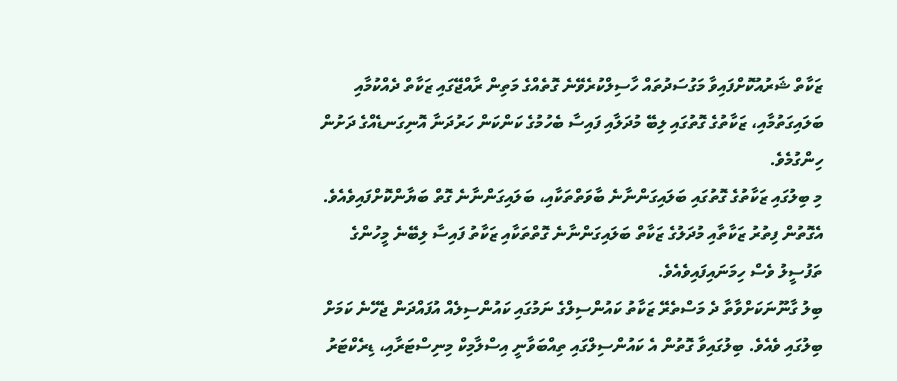ޒަކާތް ޝަރުއުކޮށްފައިވާ މަގުސަދުތައް ހާސިލްކުރެވޭނެ ގޮތެއްގެ މަތިން ރާއްޖޭގައި ޒަކާތް ދެއްކުމާއި ބަލައިގަތުމާއި، ޒަކާތުގެ ގޮތުގައި ލިބޭ މުދަލާއި ފައިސާ ބެހުމުގެ ކަންކަން ހަރުދަނާ އޮނިގަނޑެއްގެ ދަށުން ހިންގުމެވެ.
މި ބިލުގައި ޒަކާތުގެ ގޮތުގައި ބަލައިގަންނާނެ ބާވަތްތަކާއި، ބަލައިގަންނާނެ ގޮތް ބަޔާންކޮށްފައިވެއެވެ. އެގޮތުން ފިތުރު ޒަކާތާއި މުދަލުގެ ޒަކާތް ބަލައިގަންނާނެ ގޮތްތަކާއި ޒަކާތު ފައިސާ ލިބޭނެ މީހުންގެ ތަފުސީލު ވެސް ހިމަނައިފައިވެއެވެ.
ބިލު ގާނޫނަކަށްވާތާ ދެ މަސްތެރޭ ޒަކާތު ކައުންސިލްގެ ނަމުގައި ކައުންސިލެއް އުފައްދަން ޖެހޭނެ ކަމަށް ބިލުގައި ވެއެވެ. ބިލުގައިވާ ގޮތުން އެ ކައުންސިލްގައި ތިއްބަވާނީ އިސްލާމިކް މިނިސްޓަރާއި، ޑިރެކްޓަރު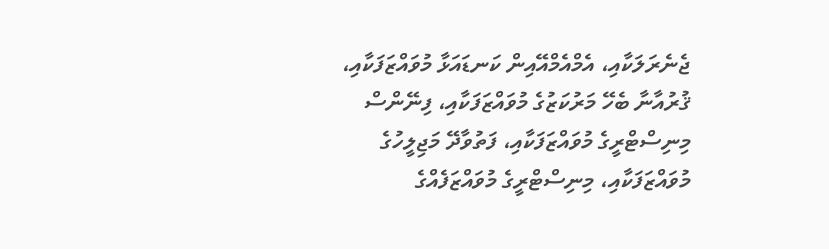ޖެނެރަލަކާއި، އެމްއެމްއޭއިން ކަނޑައަޅާ މުވައްޒަފަކާއި، ޤުރުއާނާ ބެހޭ މަރުކަޒުގެ މުވައްޒަފަކާއި، ފިނޭންސް މިނިސްޓްރީގެ މުވައްޒަފަކާއި، ފަތުވާދޭ މަޖިލީހުގެ މުވައްޒަފަކާއި، މިނިސްޓްރީގެ މުވައްޒަފެއްގެ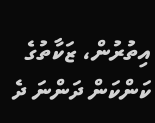އިތުރުން، ޒަކާތުގެ ކަންކަން ދަންނަ ދެ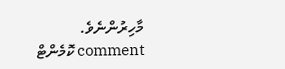މާހިރުންނެވެ.
comment ކޮމެންޓް